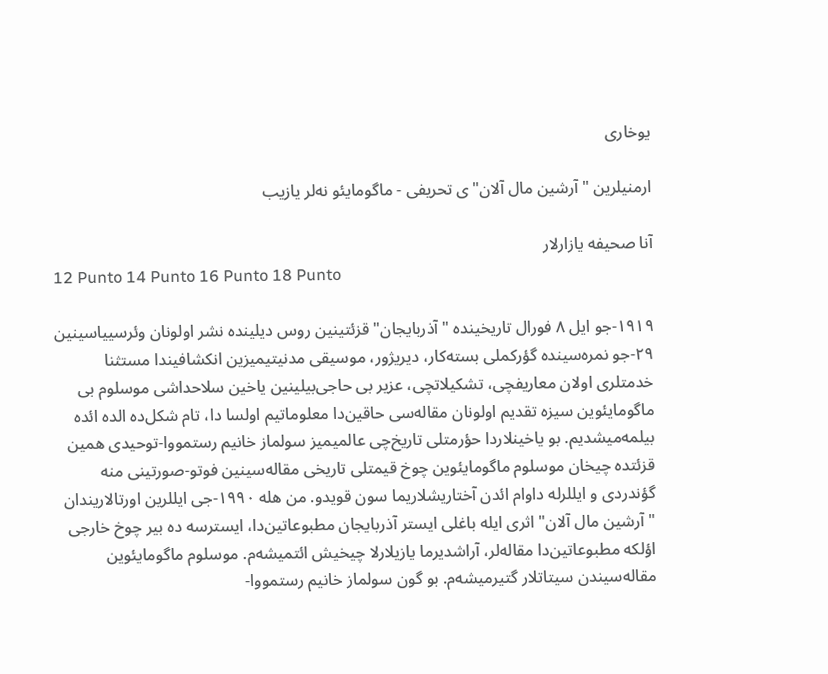یوخاری

ارمنیلرین "آرشین مال آلان"ی تحریفی - ماگومایئو نه‌لر یازیب

آنا صحیفه یازارلار
12 Punto 14 Punto 16 Punto 18 Punto

۱۹۱۹-جو ایل ۸ فورال تاریخینده "آذربایجان" قزئتینین روس دیلینده نشر اولونان وئرسییاسینین ۲۹-جو نمره‌سینده گؤرکملی بسته‌کار، دیریژور، موسیقی مدنیتیمیزین انکشافیندا مستثنا خدمتلری اولان معاریفچی، تشکیلاتچی، عزیر بی حاجی‌بیلینین یاخین سلاحداشی موسلوم بی ماگومایئوین سیزه تقدیم اولونان مقاله‌سی حاقین‌دا معلوماتیم اولسا دا، تام شکل‌ده الده ائده بیلمه‌میشدیم. بو یاخینلاردا حؤرمتلی تاریخ‌چی عالمیمیز سولماز خانیم رستمووا-توحیدی همین قزئتده چیخان موسلوم ماگومایئوین چوخ قیمتلی تاریخی مقاله‌سینین فوتو-صورتینی منه گؤندردی و ایللرله داوام ائد‌ن آختاریشلاریما سون قویدو. من هله ۱۹۹۰-جی ایللرین اورتالاریندان "آرشین مال آلان" اثری ایله باغلی ایستر آذربایجان مطبوعاتین‌دا، ایسترسه ده بیر چوخ خارجی اؤلکه مطبوعاتین‌دا مقاله‌لر، آراشدیرما یازیلارلا چیخیش ائتمیشه‌م. موسلوم ماگومایئوین مقاله‌سیندن سیتاتلار گتیرمیشه‌م. بو گون سولماز خانیم رستمووا-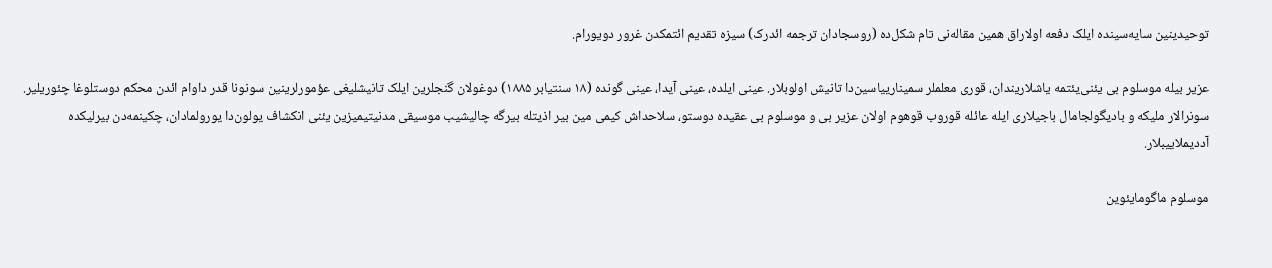توحیدینین سایه‌سینده ایلک دفعه اولاراق همین مقاله‌نی تام شکل‌ده (روسجادان ترجمه ائد‌رک) سیزه تقدیم ائتمکدن غرور دویورام.

عزیر بیله موسلوم بی یئنی‌یئتمه یاشلاریندان، قوری معلملر سمینارییاسین‌دا تانیش اولوبلار. عینی ایلده، عینی آیدا، عینی گونده (۱۸ سنتیابر ۱۸۸۵) دوغولان گنجلرین ایلک تانیشلیغی عؤمورلرینین سونونا قدر داوام ائد‌ن محکم دوستلوغا چئوریلیر. سونرالار ملیکه و بادیگولجامال باجیلاری ایله عائله قوروب قوهوم اولان عزیر بی و موسلوم بی عقیده دوستو، سلاحداش کیمی مین بیر اذیتله بیرگه چالیشیب موسیقی مدنیتیمیزین یئنی انکشاف یولون‌دا یورولمادان، چکینمه‌دن بیرلیکده آددیملاییبلار.

موسلوم ماگومایئوین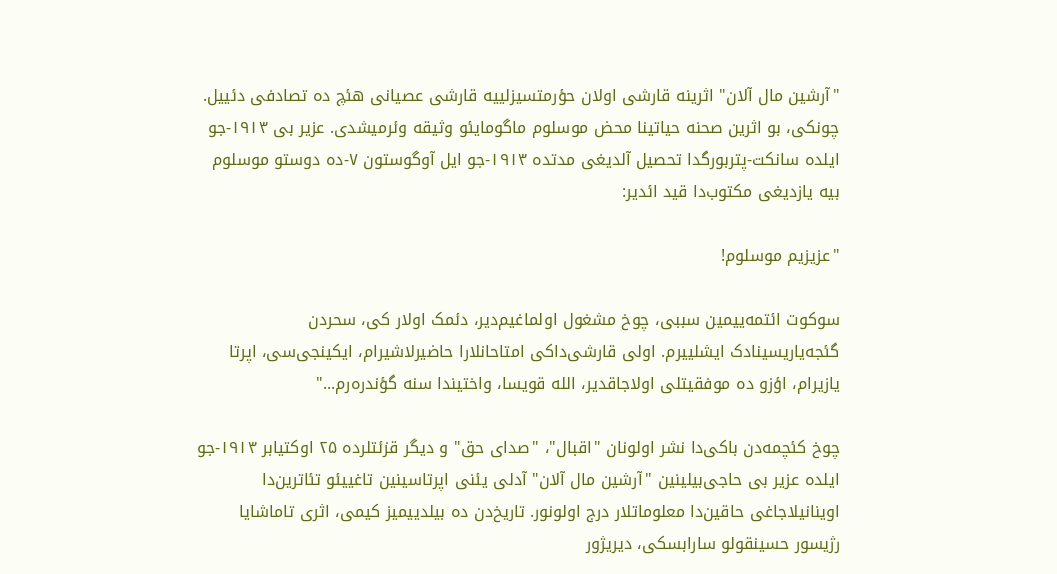"آرشین مال آلان" اثرینه قارشی اولان حؤرمتسیزلییه قارشی عصیانی هئچ ده تصادفی دئییل. چونکی، بو اثرین صحنه حیاتینا محض موسلوم ماگومایئو وثیقه وئرمیشدی. عزیر بی ۱۹۱۳-جو ایلده سانکت-پتربورگدا تحصیل آلدیغی مدتده ۱۹۱۳-جو ایل آوگوستون ۷-ده دوستو موسلوم بیه یازدیغی مکتوب‌دا قید ائدیر:

"عزیزیم موسلوم!

سوکوت ائتمه‌ییمین سببی، چوخ مشغول اولماغیم‌دیر، دئمک اولار کی، سحردن گئجه‌یاریسینادک ایشلییرم. اولی قارشی‌داکی امتاحانلارا حاضیرلاشیرام، ایکینجی‌سی، اپرتا یازیرام، اؤزو ده موفقیتلی اولاجاقدیر، الله قویسا، واختیندا سنه گؤندره‌رم..."

چوخ کئچمه‌دن باکی‌دا نشر اولونان "اقبال"، "صدای حق" و دیگر قزئتلرده ۲۵ اوکتیابر ۱۹۱۳-جو ایلده عزیر بی حاجی‌بیلینین "آرشین مال آلان" آدلی یئنی اپرتاسینین تاغییئو تئاترین‌دا اوینانیلاجاغی حاقین‌دا معلوماتلار درج اولونور. تاریخ‌دن ده بیلدییمیز کیمی، اثری تاماشایا رژیسور حسینقولو سارابسکی، دیریژور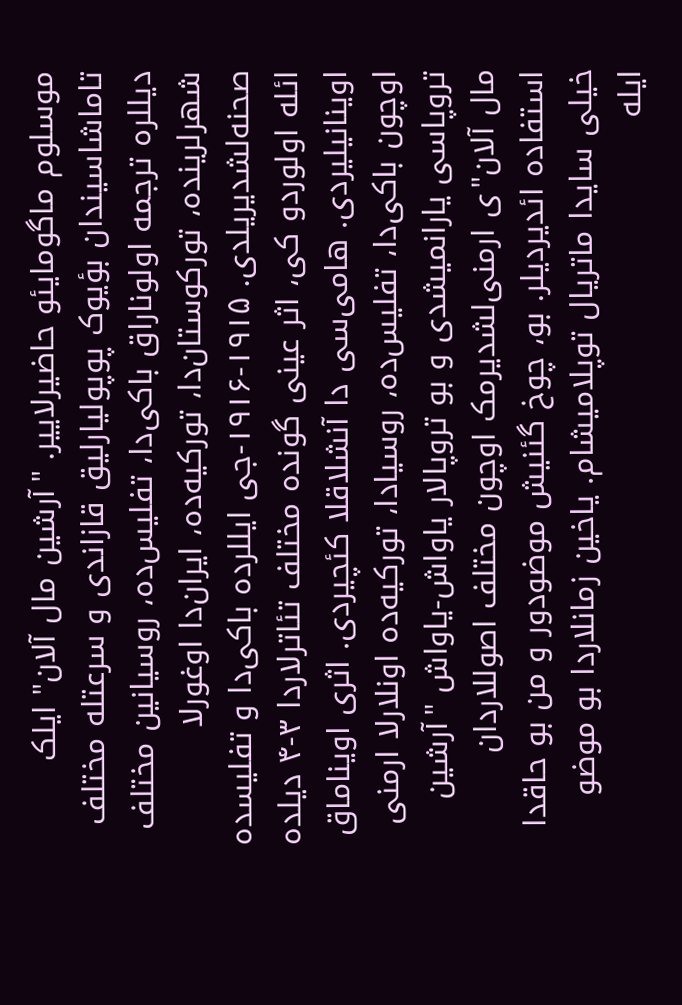موسلوم ماگومایئو حاضیرلاییر. "آرشین مال آلان" ایلک تاماشاسیندان بؤیوک پوپولیارلیق قازاندی و سرعتله مختلف دیللره ترجمه اولوناراق باکی‌دا، تفلیس‌ده، روسیانین مختلف شهرلرینده، تورکوستان‌دا، تورکیه‌ده، ایران‌دا اوغورلا صحنه‌لشدیریلدی. ۱۹۱۵-۱۹۱۶-جی ایللرده باکی‌دا و تفلیسده ائله اولوردو کی، اثر عینی گونده مختلف تئاترلاردا ۳-۴ دیلده اوینانیلیردی. هامی‌سی دا آنشلاقلا کئچیردی. اثری اویناماق اوچون باکی‌دا، تفلیس‌ده، روسیادا، تورکیه‌ده اونلارلا ارمنی تروپاسی یارانمیشدی و بو تروپالار یاواش-یاواش "آرشین مال آلان"ی ارمنی‌لشدیرمک اوچون مختلف اصوللاردان استفاده ائدیردیلر. بو، چوخ گئنیش موضودور و من بو حاقدا خیلی سایدا ماتریال توپلامیشام. یاخین زمانلاردا بو موضو ایله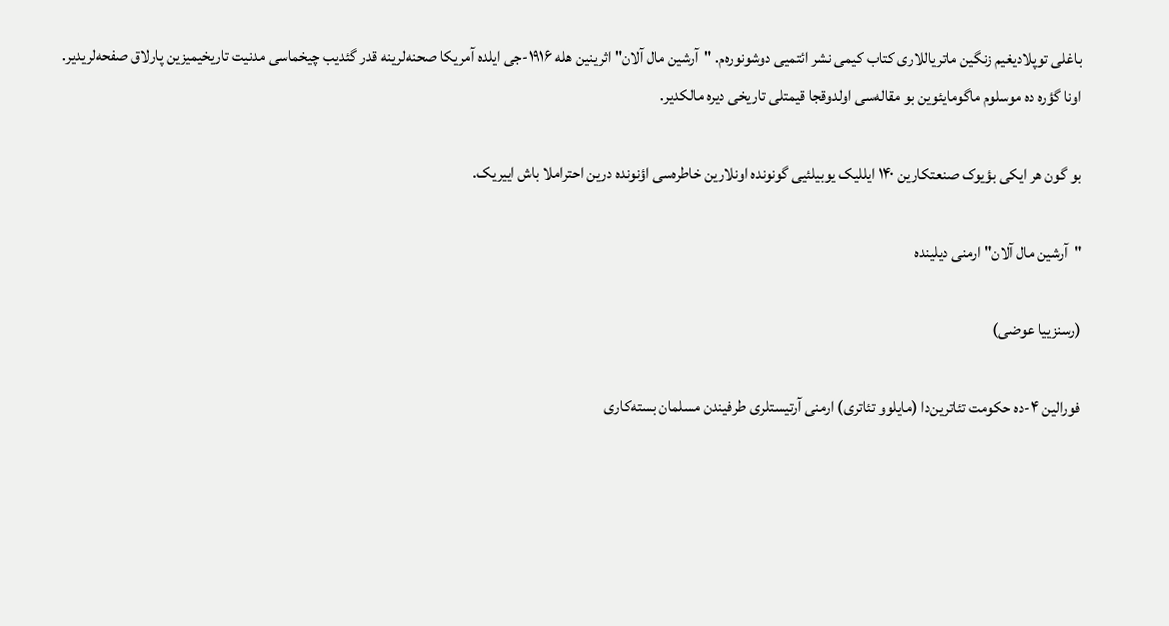باغلی توپلادیغیم زنگین ماتریاللاری کتاب کیمی نشر ائتمیی دوشونوره‌م. "آرشین مال آلان" اثرینین هله ۱۹۱۶-جی ایلده آمریکا صحنه‌لرینه قدر گئدیب چیخماسی مدنیت تاریخیمیزین پارلاق صفحه‌لریدیر. اونا گؤره ده موسلوم ماگومایئوین بو مقاله‌سی اولدوقجا قیمتلی تاریخی دیره مالکدیر.

بو گون هر ایکی بؤیوک صنعتکارین ۱۴۰ ایللیک یوبیلئیی گونونده اونلارین خاطره‌سی اؤنونده درین احتراملا باش اییریک.

"آرشین مال آلان" ارمنی دیلینده

(رسنزییا عوضی)

فورالین ۴-ده حکومت تئاترین‌دا (مایلوو تئاتری) ارمنی آرتیستلری طرفیندن مسلمان بسته‌کاری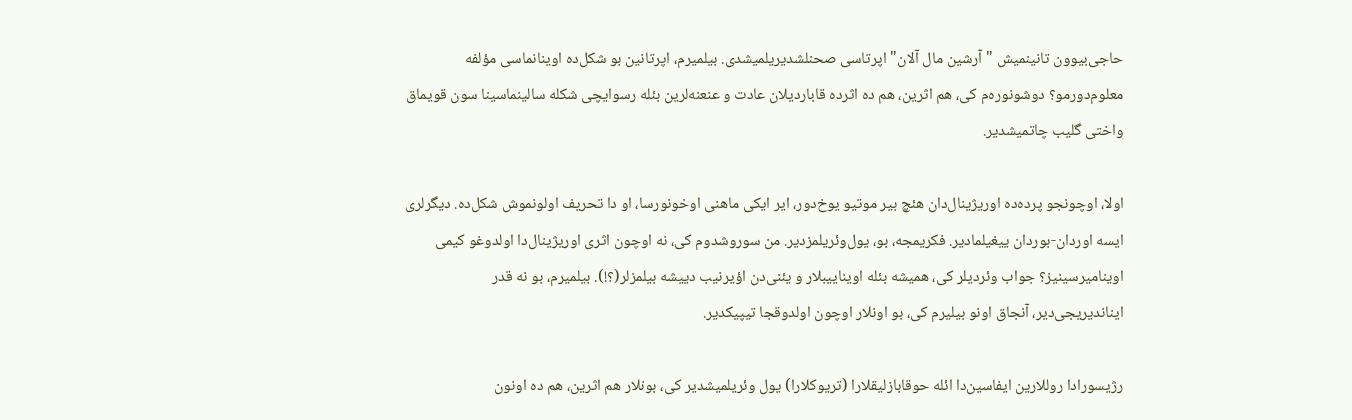حاجی‌بیوون تانینمیش "آرشین مال آلان" اپرتاسی صحنلشدیریلمیشدی. بیلمیرم، اپرتانین بو شکل‌ده اوینانماسی مؤلفه معلوم‌دورمو؟ دوشونوره‌م کی، هم اثرین، هم ده اثرده قاباردیلان عادت و عنعنه‌لرین بئله رسوایچی شکله سالینماسینا سون قویماق واختی گلیب چاتمیشدیر.

اولا، اوچونجو پرده‌ده اوریژینال‌دان هئچ بیر موتیو یوخ‌دور، ایر ایکی ماهنی اوخونورسا، او دا تحریف اولونموش شکل‌ده. دیگرلری ایسه اوردان-بوردان ییغیلمادیر. فکریمجه، بو، یول‌وئریلمزدیر. من سوروشدوم کی، نه اوچون اثری اوریژینال‌دا اولدوغو کیمی اوینامیرسینیز؟ جواب وئردیلر کی، همیشه بئله اویناییبلار و یئنی‌دن اؤیرنیب دییشه بیلمزلر(؟!). بیلمیرم، بو نه قدر ایناندیریجی‌دیر، آنجاق اونو بیلیرم کی، بو اونلار اوچون اولدوقجا تیپیکدیر.

رژیسورادا روللارین ایفاسین‌دا ائله حوقابازلیقلارا (تریوکلارا) یول وئریلمیشدیر کی، بونلار هم اثرین، هم ده اونون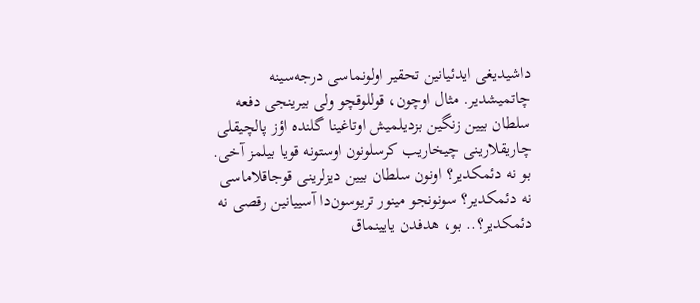داشیدیغی ایدئیانین تحقیر اولونماسی درجه‌سینه چاتمیشدیر. مثال اوچون، قوللوقچو ولی بیرینجی دفعه سلطان بیین زنگین بزدیلمیش اوتاغینا گلنده اؤز پالچیقلی چاریقلارینی چیخاریب کرسلونون اوستونه قویا بیلمز آخی. بو نه دئمکدیر؟ اونون سلطان بیین دیزلرینی قوجاقلاماسی نه دئمکدیر؟ سونونجو مینور تریوسون‌دا آسییانین رقصی نه دئمکدیر؟.. بو، هدفدن یایینماق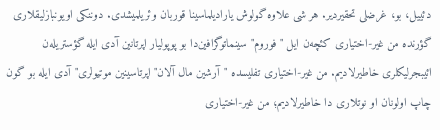دئییل، بو، غرضلی تحقیردیر. هر شی علاوه گولوش یارادیلماسینا قوربان وئریلمیشدی. دوننکی اویونبازلیقلاری گؤرنده من غیر-اختیاری کئچه‌ن ایل "فوروم" سینماتوگرافین‌دا بو پوپولیار اپرتانین آدی ایله گؤستریله‌ن ائیبجرلیکلری خاطیرلادیم. من غیر-اختیاری تفلیسده "آرشین مال آلان" اپرتاسینین موتیولری" آدی ایله بو گون چاپ اولونان او نوتلاری دا خاطیرلادیم؛ من غیر-اختیاری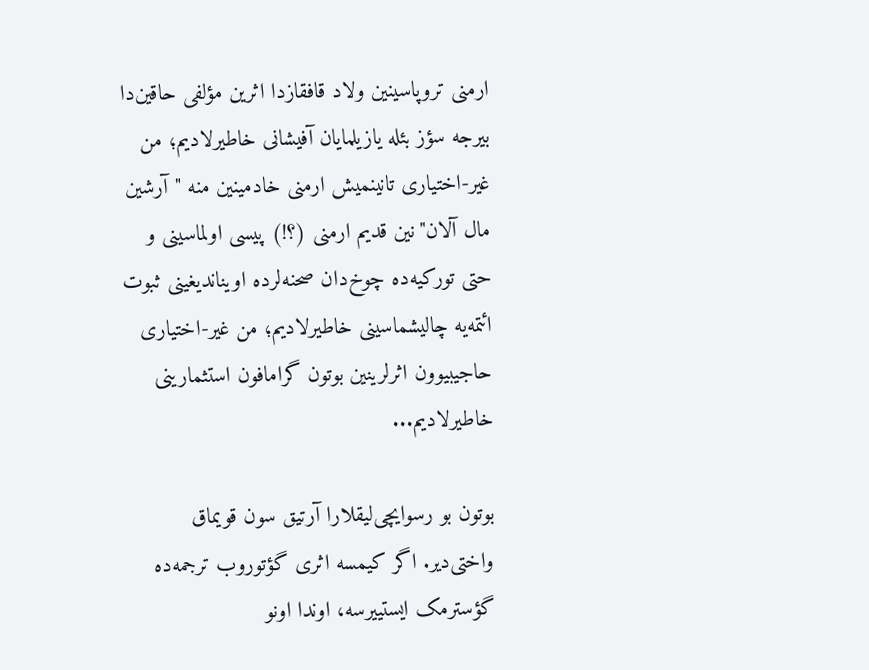ارمنی تروپاسینین ولاد قافقازدا اثرین مؤلفی حاقین‌دا بیرجه سؤز بئله یازیلمایان آفیشانی خاطیرلادیم؛ من غیر-اختیاری تانینمیش ارمنی خادمینین منه "آرشین مال آلان"نین قدیم ارمنی (؟!) پیسی اولماسینی و حتی تورکیه‌ده چوخ‌دان صحنه‌لرده اویناندیغینی ثبوت ائتمه‌یه چالیشماسینی خاطیرلادیم؛ من غیر-اختیاری حاجیبیوون اثرلرینین بوتون گرامافون استثمارینی خاطیرلادیم...

بوتون بو رسوایچی‌لیقلارا آرتیق سون قویماق واختی‌دیر. اگر کیمسه اثری گؤتوروب ترجمه‌ده گؤسترمک ایستییرسه، اوندا اونو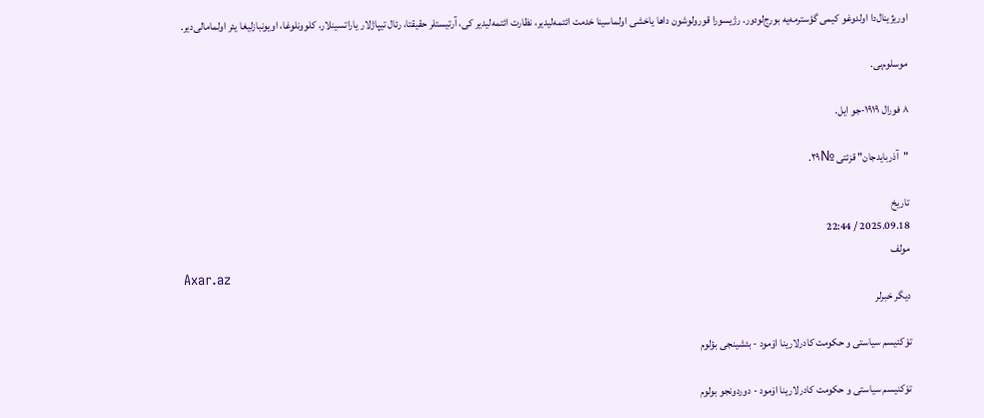اوریژینال‌دا اولدوغو کیمی گؤسترمه‌یه بورج‌لودور. رژیسورا قورولوشون داها یاخشی اولماسینا خدمت ائتمه‌لیدیر، نظارت ائتمه‌لیدیر کی، آرتیستلر حقیقتا، رئال تیپاژلار یاراتسینلار، کلوونلوغا، اویونبازلیغا یئر اولمامالی‌دیر.

موسلوم‌بی.

۸ فورال ۱۹۱۹-جو ایل.

"آذربایدجان" قزئتی №۲۹.

تاریخ
2025.09.18 / 22:44
مولف
Axar.az
دیگر خبرلر

توْکنیسم سیاستی و حکومت کادرلارینا اۆمود - بئشینجی بؤلوم

توْکنیسم سیاستی و حکومت کادرلارینا اۆمود - دوردونجو بولوم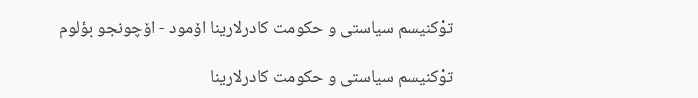توْکنیسم سیاستی و حکومت کادرلارینا اۆمود - اۆچونجو بؤلوم

توْکنیسم سیاستی و حکومت کادرلارینا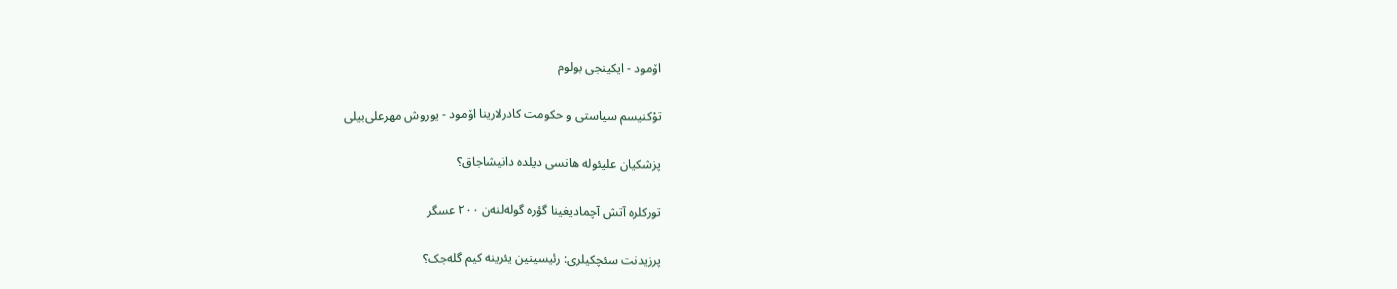اۆمود - ایکینجی بولوم

توْکنیسم سیاستی و حکومت کادرلارینا اۆمود - یوروش مهرعلی‌بیلی

پزشکیان علیئوله هانسی دیلده دانیشاجاق؟

تورکلره آتش آچمادیغینا گؤره گوله‌لنه‌ن ۲۰۰ عسگر

پرزیدنت سئچکیلری: رئیسینین یئرینه کیم گله‌جک؟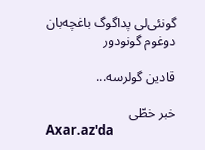گونئی‌لی پداگوگ باغچه‌بان دوغوم گونودور

قادین گولرسه...

خبر خطّی
Axar.az'da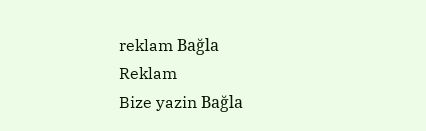reklam Bağla
Reklam
Bize yazin Bağla